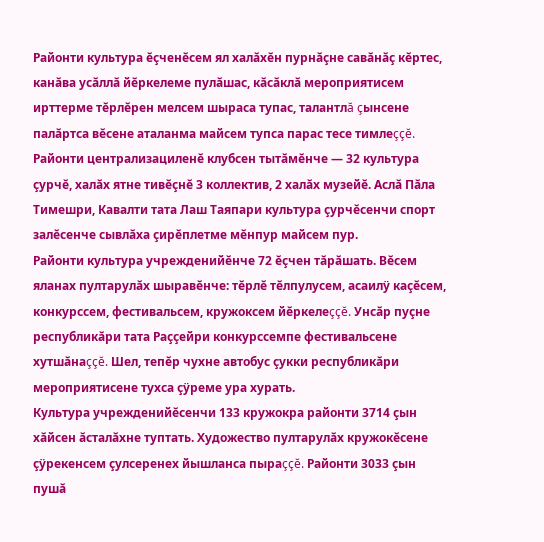Районти культура ĕçченĕсем ял халăхĕн пурнăçне савăнăç кĕртес, канăва усăллă йĕркелеме пулăшас, кăсăклă мероприятисем ирттерме тĕрлĕрен мелсем шыраса тупас, талантлă çынсене палăртса вĕсене аталанма майсем тупса парас тесе тимлеççĕ.
Районти централизациленĕ клубсен тытăмĕнче — 32 культура çурчĕ, халăх ятне тивĕçнĕ 3 коллектив, 2 халăх музейĕ. Аслă Пăла Тимешри, Кавалти тата Лаш Таяпари культура çурчĕсенчи спорт залĕсенче сывлăха çирĕплетме мĕнпур майсем пур.
Районти культура учрежденийĕнче 72 ĕçчен тăрăшать. Вĕсем яланах пултарулăх шыравĕнче: тĕрлĕ тĕлпулусем, асаилÿ каçĕсем, конкурссем, фестивальсем, кружоксем йĕркелеççĕ. Унсăр пуçне республикăри тата Раççейри конкурссемпе фестивальсене хутшăнаççĕ. Шел, тепĕр чухне автобус çукки республикăри мероприятисене тухса çÿреме ура хурать.
Культура учрежденийĕсенчи 133 кружокра районти 3714 çын хăйсен ăсталăхне туптать. Художество пултарулăх кружокĕсене çÿрекенсем çулсеренех йышланса пыраççĕ. Районти 3033 çын пушă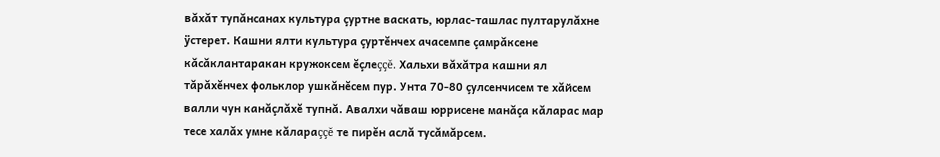вăхăт тупăнсанах культура çуртне васкать, юрлас-ташлас пултарулăхне ÿстерет. Кашни ялти культура çуртĕнчех ачасемпе çамрăксене кăсăклантаракан кружоксем ĕçлеççĕ. Хальхи вăхăтра кашни ял тăрăхĕнчех фольклор ушкăнĕсем пур. Унта 70-80 çулсенчисем те хăйсем валли чун канăçлăхĕ тупнă. Авалхи чăваш юррисене манăçа кăларас мар тесе халăх умне кăлараççĕ те пирĕн аслă тусăмăрсем.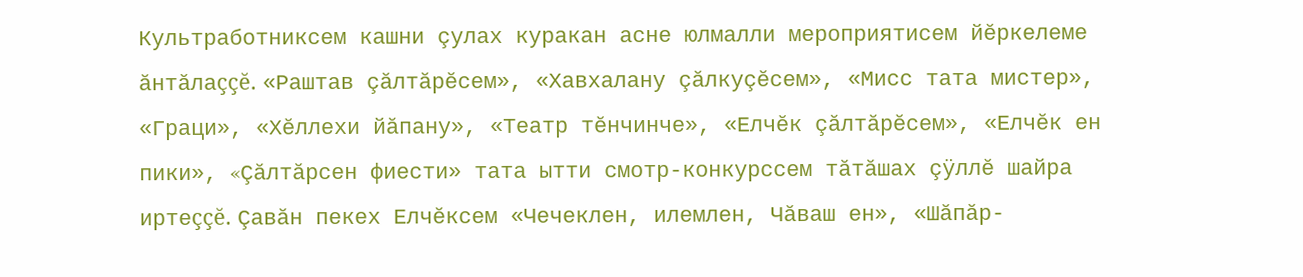Культработниксем кашни çулах куракан асне юлмалли мероприятисем йĕркелеме ăнтăлаççĕ. «Раштав çăлтăрĕсем», «Хавхалану çăлкуçĕсем», «Мисс тата мистер», «Граци», «Хĕллехи йăпану», «Театр тĕнчинче», «Елчĕк çăлтăрĕсем», «Елчĕк ен пики», «Çăлтăрсен фиести» тата ытти смотр-конкурссем тăтăшах çÿллĕ шайра иртеççĕ. Çавăн пекех Елчĕксем «Чечеклен, илемлен, Чăваш ен», «Шăпăр-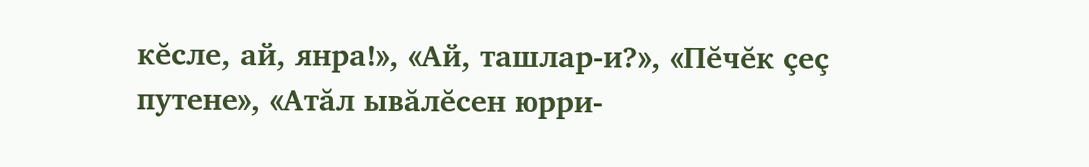кĕсле, ай, янра!», «Ай, ташлар-и?», «Пĕчĕк çеç путене», «Атăл ывăлĕсен юрри-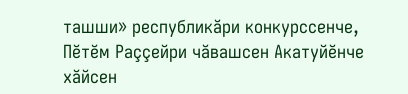ташши» республикăри конкурссенче, Пĕтĕм Раççейри чăвашсен Акатуйĕнче хăйсен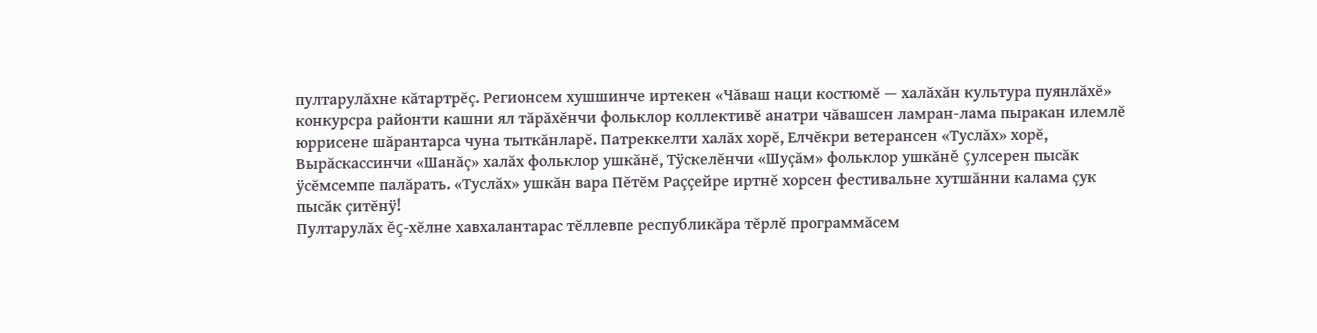пултарулăхне кăтартрĕç. Регионсем хушшинче иртекен «Чăваш наци костюмĕ — халăхăн культура пуянлăхĕ» конкурсра районти кашни ял тăрăхĕнчи фольклор коллективĕ анатри чăвашсен ламран-лама пыракан илемлĕ юррисене шăрантарса чуна тыткăнларĕ. Патреккелти халăх хорĕ, Елчĕкри ветерансен «Туслăх» хорĕ, Вырăскассинчи «Шанăç» халăх фольклор ушкăнĕ, Тÿскелĕнчи «Шуçăм» фольклор ушкăнĕ çулсерен пысăк ÿсĕмсемпе палăрать. «Туслăх» ушкăн вара Пĕтĕм Раççейре иртнĕ хорсен фестивальне хутшăнни калама çук пысăк çитĕнÿ!
Пултарулăх ĕç-хĕлне хавхалантарас тĕллевпе республикăра тĕрлĕ программăсем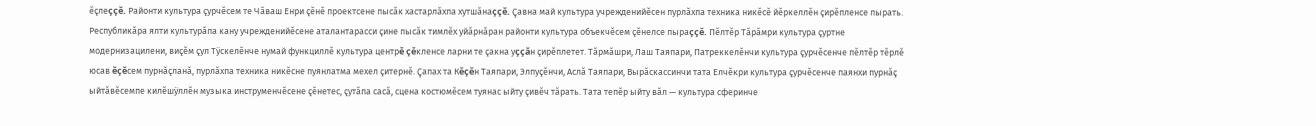ĕçлеççĕ. Районти культура çурчĕсем те Чăваш Енри çĕнĕ проектсене пысăк хастарлăхпа хутшăнаççĕ. Çавна май культура учрежденийĕсен пурлăхпа техника никĕсĕ йĕркеллĕн çирĕпленсе пырать. Республикăра ялти культурăпа кану учрежденийĕсене аталантарасси çине пысăк тимлĕх уйăрнăран районти культура объекчĕсем çĕнелсе пыраççĕ. Пĕлтĕр Тăрăмри культура çуртне модернизацилени, виçĕм çул Тÿскелĕнче нумай функциллĕ культура центрĕ çĕкленсе ларни те çакна уççăн çирĕплетет. Тăрмăшри, Лаш Таяпари, Патреккелĕнчи культура çурчĕсенче пĕлтĕр тĕрлĕ юсав ĕçĕсем пурнăçланă, пурлăхпа техника никĕсне пуянлатма мехел çитернĕ. Çапах та Кĕçĕн Таяпари, Элпуçĕнчи, Аслă Таяпари, Вырăскассинчи тата Елчĕкри культура çурчĕсенче паянхи пурнăç ыйтăвĕсемпе килĕшÿллĕн музыка инструменчĕсене çĕнетес, çутăпа сасă, сцена костюмĕсем туянас ыйту çивĕч тăрать. Тата тепĕр ыйту вăл — культура сферинче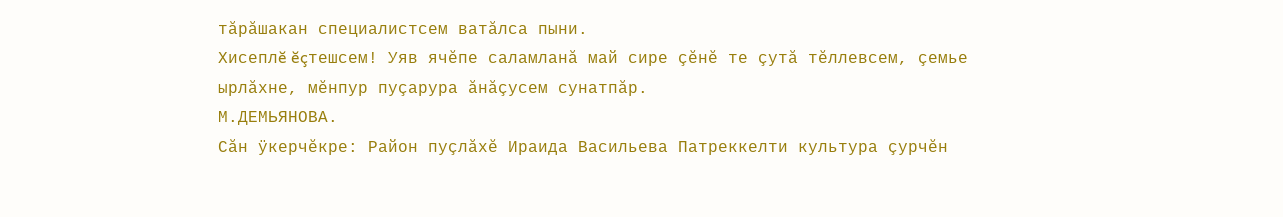тăрăшакан специалистсем ватăлса пыни.
Хисеплĕ ĕçтешсем! Уяв ячĕпе саламланă май сире çĕнĕ те çутă тĕллевсем, çемье ырлăхне, мĕнпур пуçарура ăнăçусем сунатпăр.
М.ДЕМЬЯНОВА.
Сăн ÿкерчĕкре: Район пуçлăхĕ Ираида Васильева Патреккелти культура çурчĕн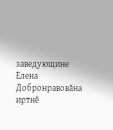заведующине Елена Добронравовăна иртнĕ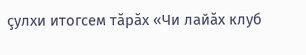çулхи итогсем тăрăх «Чи лайăх клуб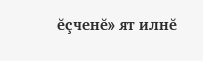ĕçченĕ» ят илнĕ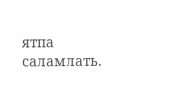ятпа саламлать.